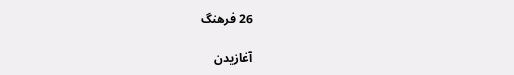26 فرهنگ

آغازیدن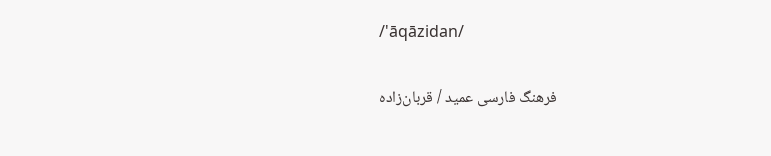/'āqāzidan/

فرهنگ فارسی عمید / قربان‌زاده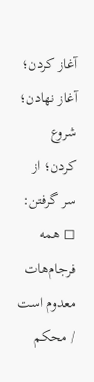آغاز کردن؛ آغاز نهادن؛ شروع کردن؛ از سر گرفتن: ◻ همه فرجام‌هات معدوم است / محکم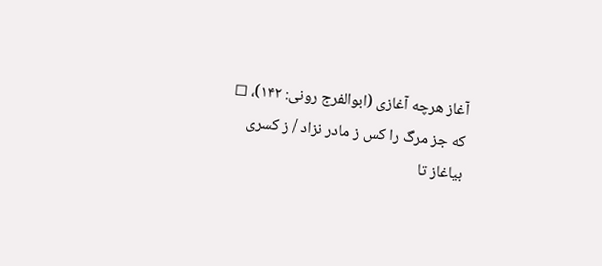آغاز هرچه آغازی (ابوالفرج رونی: ۱۴۲)، ◻ که جز مرگ را کس ز مادر نزاد / ز کسری بیاغاز تا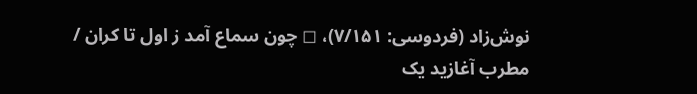نوش‌زاد (فردوسی: ۷/۱۵۱)، ◻ چون سماع آمد ز اول تا کران / مطرب آغازید یک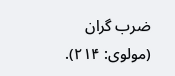ضرب گران (مولوی: ۲۱۴).